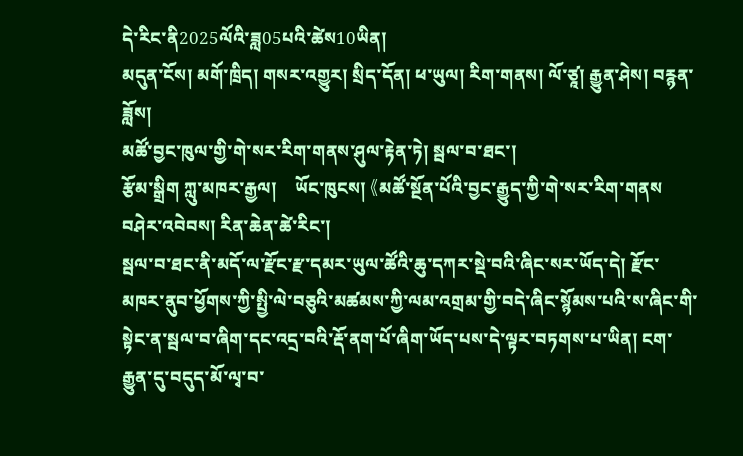དེ་རིང་ནི2025ལོའི་ཟླ05པའི་ཚེས10ཡིན།
མདུན་ངོས། མགོ་ཁྲིད། གསར་འགྱུར། སྲིད་དོན། ཕ་ཡུལ། རིག་གནས། ལོ་ཙཱ། རྒྱུན་ཤེས། བརྙན་ཟློས།
མཚོ་བྱང་ཁུལ་གྱི་གེ་སར་རིག་གནས་ཤུལ་རྟེན་ཏེ། སྦལ་བ་ཐང་།
རྩོམ་སྒྲིག ཀླུ་མཁར་རྒྱལ།    ཡོང་ཁུངས། 《མཚོ་སྔོན་པོའི་བྱང་རྒྱུད་ཀྱི་གེ་སར་རིག་གནས   བཤེར་འབེབས། རིན་ཆེན་ཚེ་རིང་།
སྦལ་བ་ཐང་ནི་མདོ་ལ་རྫོང་རྫ་དམར་ཡུལ་ཚོའི་ཆུ་དཀར་སྡེ་བའི་ཞིང་སར་ཡོད་དེ། རྫོང་མཁར་ནུབ་ཕྱོགས་ཀྱི་སྤྱི་ལེ་བཅུའི་མཚམས་ཀྱི་ལམ་འགྲམ་གྱི་བདེ་ཞིང་སྙོམས་པའི་ས་ཞིང་གི་སྟེང་ན་སྦལ་བ་ཞིག་དང་འདྲ་བའི་རྡོ་ནག་པོ་ཞིག་ཡོད་པས་དེ་ལྟར་བཏགས་པ་ཡིན། ངག་རྒྱུན་དུ་བདུད་མོ་ལྭ་བ་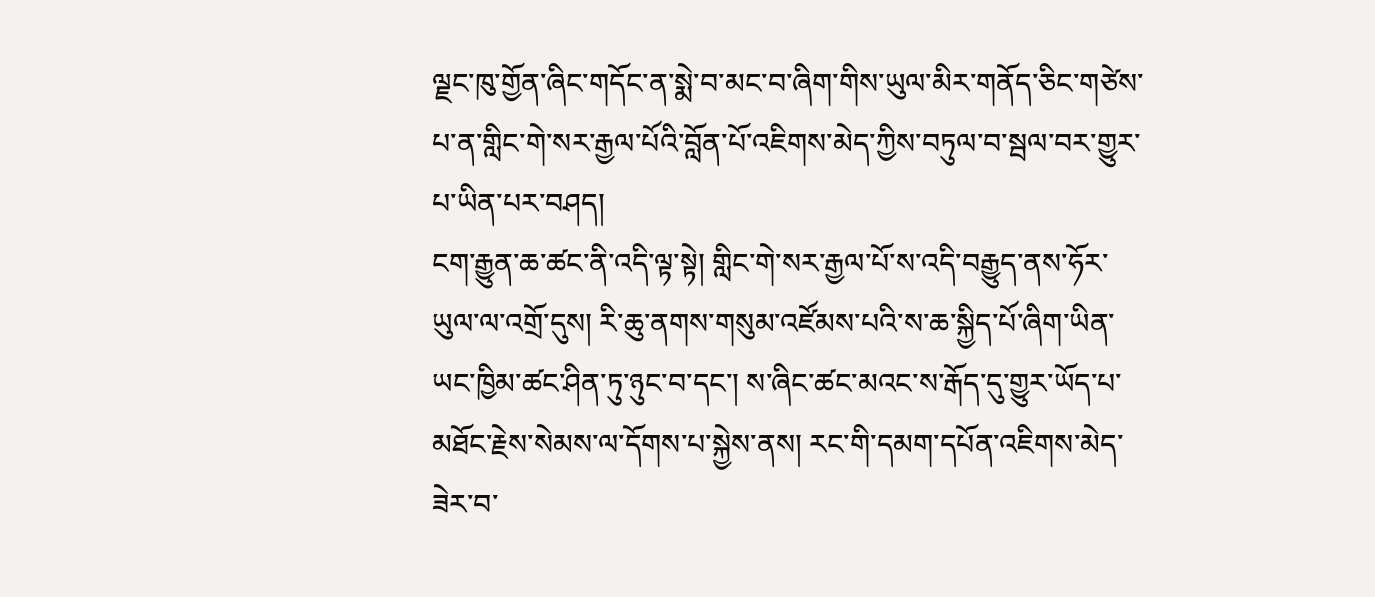ལྗང་ཁུ་གྱོན་ཞིང་གདོང་ན་སྨེ་བ་མང་བ་ཞིག་གིས་ཡུལ་མིར་གནོད་ཅིང་གཙེས་པ་ན་གླིང་གེ་སར་རྒྱལ་པོའི་བློན་པོ་འཇིགས་མེད་ཀྱིས་བཏུལ་བ་སྦལ་བར་གྱུར་པ་ཡིན་པར་བཤད།
ངག་རྒྱུན་ཆ་ཚང་ནི་འདི་ལྟ་སྟེ། གླིང་གེ་སར་རྒྱལ་པོ་ས་འདི་བརྒྱུད་ནས་ཧོར་ཡུལ་ལ་འགྲོ་དུས། རི་ཆུ་ནགས་གསུམ་འཛོམས་པའི་ས་ཆ་སྐྱིད་པོ་ཞིག་ཡིན་ཡང་ཁྱིམ་ཚང་ཤིན་ཏུ་ཉུང་བ་དང་། ས་ཞིང་ཚང་མའང་ས་རྒོད་དུ་གྱུར་ཡོད་པ་མཐོང་རྗེས་སེམས་ལ་དོགས་པ་སྐྱེས་ནས། རང་གི་དམག་དཔོན་འཇིགས་མེད་ཟེར་བ་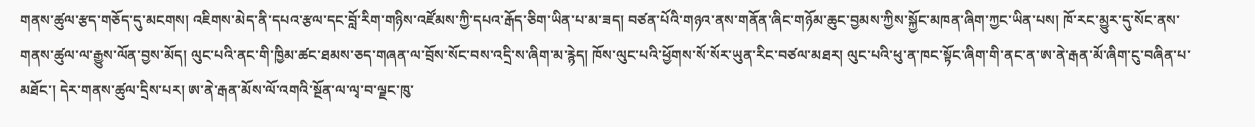གནས་ཚུལ་རྩད་གཅོད་དུ་མངགས། འཇིགས་མེད་ནི་དཔའ་རྩལ་དང་བློ་རིག་གཉིས་འཛོམས་ཀྱི་དཔའ་རྒོད་ཅིག་ཡིན་པ་མ་ཟད། བཙན་པོའི་གཉའ་ནས་གནོན་ཞིང་གཉོམ་ཆུང་བྱམས་ཀྱིས་སྐྱོང་མཁན་ཞིག་ཀྱང་ཡིན་པས། ཁོ་རང་མྱུར་དུ་སོང་ནས་གནས་ཚུལ་ལ་རྒྱུས་ལོན་བྱས་མོད། ལུང་པའི་ནང་གི་ཁྱིམ་ཚང་ཐམས་ཅད་གཞན་ལ་བྲོས་སོང་བས་འདྲི་ས་ཞིག་མ་རྙེད། ཁོས་ལུང་པའི་ཕྱོགས་སོ་སོར་ཡུན་རིང་བཙལ་མཐར། ལུང་པའི་ཕུ་ན་ཁང་སྟོང་ཞིག་གི་ནང་ན་ཨ་ནེ་རྒན་མོ་ཞིག་ངུ་བཞིན་པ་མཐོང་། དེར་གནས་ཚུལ་དྲིས་པར། ཨ་ནེ་རྒན་མོས་ལོ་འགའི་སྔོན་ལ་ལྭ་བ་ལྗང་ཁུ་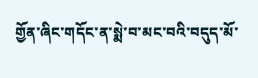གྱོན་ཞིང་གདོང་ན་སྨེ་བ་མང་བའི་བདུད་མོ་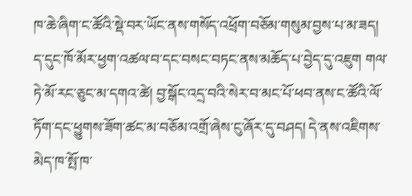ཁ་ཆེ་ཞིག་ང་ཚོའི་སྡེ་བར་ཡོང་ནས་གསོད་འཕྲོག་བཅོམ་གསུམ་བྱས་པ་མ་ཟད། ད་དུང་ཁོ་མོར་ཕྱག་འཚལ་བ་དང་བསང་བཏང་ནས་མཆོད་པ་བྱེད་དུ་འཇུག གལ་ཏེ་མོ་རང་ཅུང་མ་དགའ་ཚེ། བྱ་སྒོང་འདྲ་བའི་སེར་བ་མང་པོ་ཕབ་ནས་ང་ཚོའི་ལོ་ཏོག་དང་ཕྱུགས་ཟོག་ཚང་མ་བཅོམ་འགྲོ་ཞེས་ངུ་ཞོར་དུ་བཤད། དེ་ནས་འཇིགས་མེད་ཁ་སྤོ་ཁ་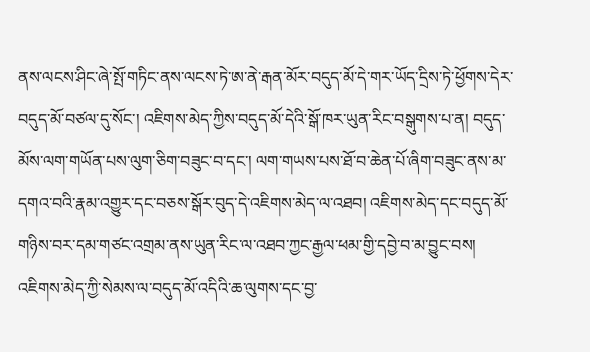ནས་ལངས་ཤིང་ཞེ་སྤོ་གཏིང་ནས་ལངས་ཏེ་ཨ་ནེ་རྒན་མོར་བདུད་མོ་དེ་གར་ཡོད་དྲིས་ཏེ་ཕྱོགས་དེར་བདུད་མོ་བཙལ་དུ་སོང་། འཇིགས་མེད་ཀྱིས་བདུད་མོ་དེའི་སྒོ་ཁར་ཡུན་རིང་བསྒུགས་པ་ན། བདུད་མོས་ལག་གཡོན་པས་ལུག་ཅིག་བཟུང་བ་དང་། ལག་གཡས་པས་ཐོ་བ་ཆེན་པོ་ཞིག་བཟུང་ནས་མ་དགའ་བའི་རྣམ་འགྱུར་དང་བཅས་སྒོར་བུད་དེ་འཇིགས་མེད་ལ་འཐབ། འཇིགས་མེད་དང་བདུད་མོ་གཉིས་བར་དམ་གཙང་འགྲམ་ནས་ཡུན་རིང་ལ་འཐབ་ཀྱང་རྒྱལ་ཕམ་གྱི་དབྱེ་བ་མ་བྱུང་བས། འཇིགས་མེད་ཀྱི་སེམས་ལ་བདུད་མོ་འདིའི་ཆ་ལུགས་དང་བྱ་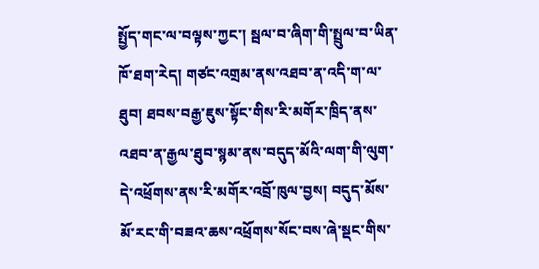སྤྱོད་གང་ལ་བལྟས་ཀྱང་། སྦལ་བ་ཞིག་གི་སྤྲུལ་བ་ཡིན་ཁོ་ཐག་རེད། གཙང་འགྲམ་ནས་འཐབ་ན་འདི་ག་ལ་ཐུབ། ཐབས་བརྒྱ་ཇུས་སྟོང་གིས་རི་མགོར་ཁྲིད་ནས་འཐབ་ན་རྒྱལ་ཐུབ་སྙམ་ནས་བདུད་མོའི་ལག་གི་ལུག་དེ་འཕྲོགས་ནས་རི་མགོར་འབྲོ་ཁུལ་བྱས། བདུད་མོས་མོ་རང་གི་བཟའ་ཆས་འཕྲོགས་སོང་བས་ཞེ་སྡང་གིས་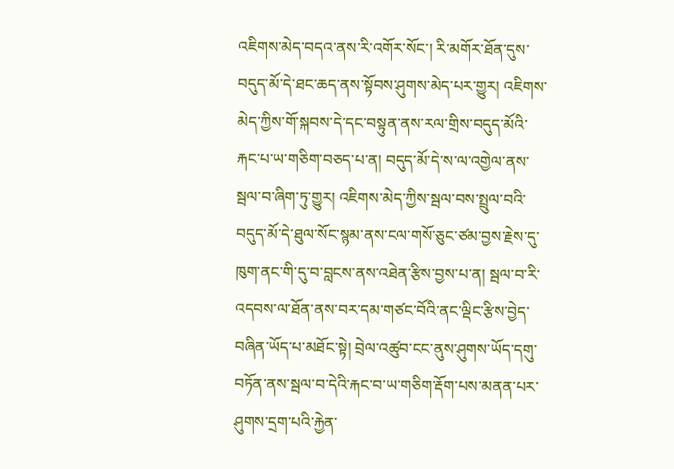འཇིགས་མེད་བདའ་ནས་རི་འགོར་སོང་། རི་མགོར་ཐོན་དུས་བདུད་མོ་དེ་ཐང་ཆད་ནས་སྟོབས་ཤུགས་མེད་པར་གྱུར། འཇིགས་མེད་ཀྱིས་གོ་སྐབས་དེ་དང་བསྟུན་ནས་རལ་གྲིས་བདུད་མོའི་རྐང་པ་ཡ་གཅིག་བཅད་པ་ན། བདུད་མོ་དེ་ས་ལ་འགྱེལ་ནས་སྦལ་བ་ཞིག་ཏུ་གྱུར། འཇིགས་མེད་ཀྱིས་སྦལ་བས་སྤྲུལ་བའི་བདུད་མོ་དེ་ཐུལ་སོང་སྙམ་ནས་ངལ་གསོ་ཅུང་ཙམ་བྱས་རྗེས་དུ་ཁུག་ནང་གི་དུ་བ་བླངས་ནས་འཐེན་རྩིས་བྱས་པ་ན། སྦལ་བ་རི་འདབས་ལ་ཐོན་ནས་བར་དམ་གཙང་བོའི་ནང་ལྡིང་རྩིས་བྱེད་བཞིན་ཡོད་པ་མཐོང་སྟེ། བྲེལ་འཚུབ་ངང་ནུས་ཤུགས་ཡོད་དགུ་བཏོན་ནས་སྦལ་བ་དེའི་རྐང་བ་ཡ་གཅིག་རྡོག་པས་མནན་པར་ཤུགས་དྲག་པའི་རྐྱེན་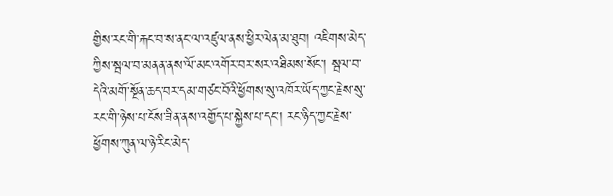གྱིས་རང་གི་རྐང་བ་ས་ནང་ལ་འཛུལ་ནས་ཕྱིར་ལེན་མ་ཐུབ། འཇིགས་མེད་ཀྱིས་སྦལ་བ་མནན་ནས་ལོ་མང་འགོར་བར་སར་འཐིམས་སོང་། སྦལ་བ་དེའི་མགོ་སྔོན་ཆད་བར་དམ་གཙང་བོའི་ཕྱོགས་སུ་འཁོར་ཡོད་ཀྱང་རྗེས་སུ་རང་གི་ཉེས་པ་ངོས་ཟིན་ནས་འགྱོད་པ་སྐྱེས་པ་དང་། རང་ཉིད་ཀྱང་རྗེས་ཕྱོགས་ཀུན་ལ་ཉེ་རིང་མེད་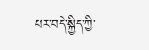པར་བདེ་སྐྱིད་ཀྱི་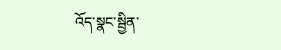འོད་སྣང་སྦྱིན་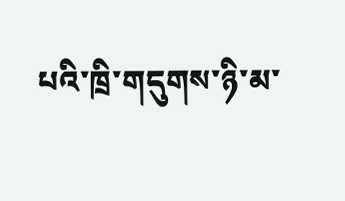པའི་ཁྲི་གདུགས་ཉི་མ་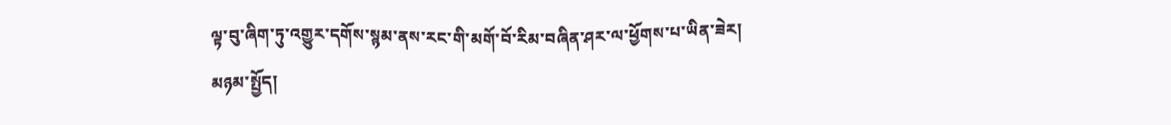ལྟ་བུ་ཞིག་ཏུ་འགྱུར་དགོས་སྙམ་ནས་རང་གི་མགོ་བོ་རིམ་བཞིན་ཤར་ལ་ཕྱོགས་པ་ཡིན་ཟེར།
མཉམ་སྤྱོད།